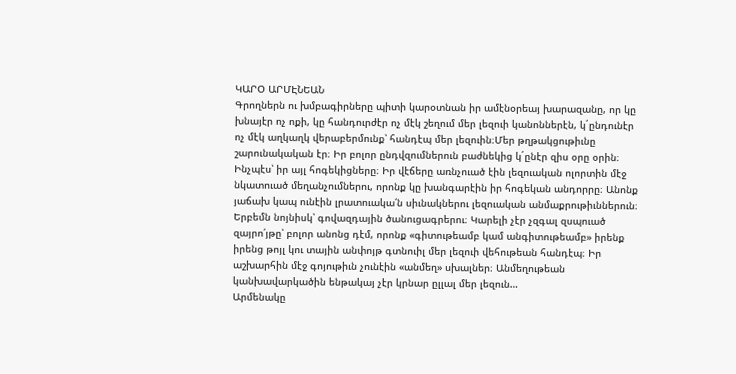ԿԱՐՕ ԱՐՄԷՆԵԱՆ
Գրողներն ու խմբագիրները պիտի կարօտնան իր ամէնօրեայ խարազանը, որ կը խնայէր ոչ ոքի, կը հանդուրժէր ոչ մէկ շեղում մեր լեզուի կանոններէն, կ΄ընդունէր ոչ մէկ աղկաղկ վերաբերմունք՝ հանդէպ մեր լեզուին։Մեր թղթակցութիւնը շարունակական էր։ Իր բոլոր ընդվզումներուն բաժնեկից կ΄ընէր զիս օրը օրին։ Ինչպէս՝ իր այլ հոգեկիցները։ Իր վէճերը առնչուած էին լեզուական ոլորտին մէջ նկատուած մեղանչումներու, որոնք կը խանգարէին իր հոգեկան անդորրը։ Անոնք յաճախ կապ ունէին լրատուակա՛ն սիւնակներու լեզուական անմաքրութիւններուն։ Երբեմն նոյնիսկ՝ գովազդային ծանուցագրերու։ Կարելի չէր չզգալ զսպուած զայրո՛յթը՝ բոլոր անոնց դէմ, որոնք «գիտութեամբ կամ անգիտութեամբ» իրենք իրենց թոյլ կու տային անփոյթ գտնուիլ մեր լեզուի վեհութեան հանդէպ։ Իր աշխարհին մէջ գոյութիւն չունէին «անմեղ» սխալներ։ Անմեղութեան կանխավարկածին ենթակայ չէր կրնար ըլլալ մեր լեզուն…
Արմենակը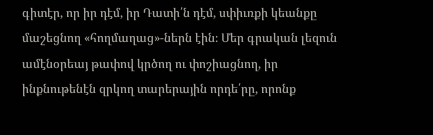գիտէր, որ իր դէմ, իր Դատի՛ն դէմ, սփիւռքի կեանքը մաշեցնող «հողմաղաց»-ներն էին։ Մեր գրական լեզուն ամէնօրեայ թափով կրծող ու փոշիացնող, իր ինքնութենէն զրկող տարերային որդե՛րը, որոնք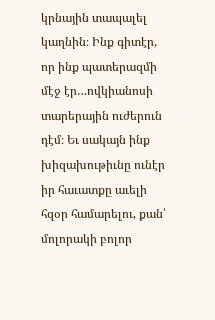կրնային տապալել կաղնին։ Ինք գիտէր, որ ինք պատերազմի մէջ էր…ովկիանոսի տարերային ուժերուն դէմ։ Եւ սակայն ինք խիզախութիւնը ունէր իր հաւատքը աւելի հզօր համարելու, քան՝ մոլորակի բոլոր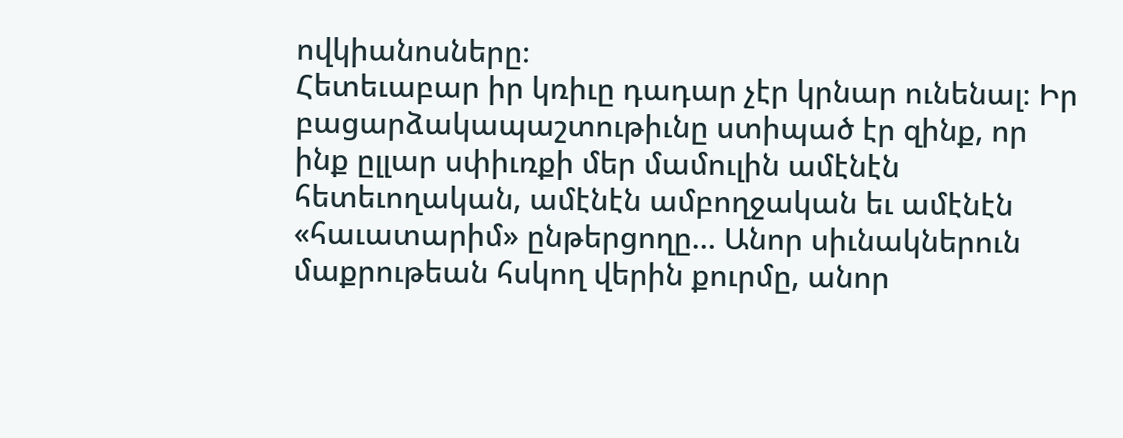ովկիանոսները։
Հետեւաբար իր կռիւը դադար չէր կրնար ունենալ։ Իր բացարձակապաշտութիւնը ստիպած էր զինք, որ ինք ըլլար սփիւռքի մեր մամուլին ամէնէն հետեւողական, ամէնէն ամբողջական եւ ամէնէն «հաւատարիմ» ընթերցողը… Անոր սիւնակներուն մաքրութեան հսկող վերին քուրմը, անոր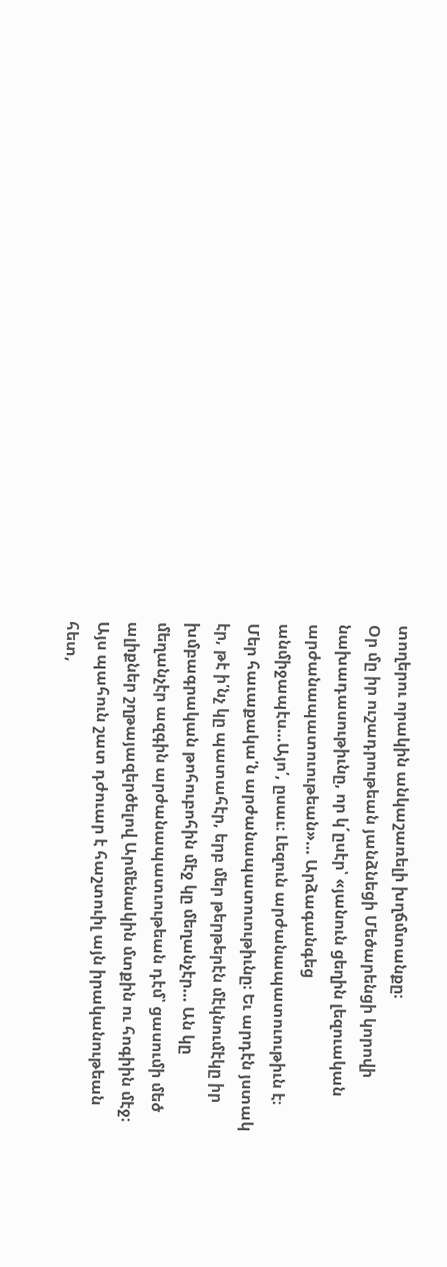տողերու որակին անկաշառելի խղճմտանքը։
Օր մը իր ուշադրութեան յանձնեցի Մեծարենցի կորովի նախադասութիւնը, որ կ΄ըսէր՝ «յանուն ցեղին լեզուական արժանապատուութեան»… Արձագանգեց անմիջապէս…Այո՛, ըսաւ։ Լեզուն արժանապատուութիւն է։ Մեր հաւաքակա՛ն արժանապատուութիւնը։ Եւ արդէն յստակ էր, թէ ի՛նչ կը պատահէր, երբ մեր թերթերէն մէկնումէկը իր խմբագրական թոհուբոհին մէջ կը մեղանչէր… Ան կը մեղանչէր ազգին արժանապատւութեան դէմ՝ ցասումի մեծ ալիքներ շղթայազերծելով Արմենակին մտքին ու հոգիին մէջ։
Այս պահուն շատ դժուար է հաշտուիլ այն իրականութեան հետ,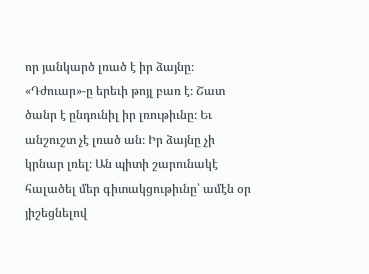որ յանկարծ լռած է իր ձայնը։ «Դժուար»-ը երեւի թոյլ բառ է։ Շատ ծանր է ընդունիլ իր լռութիւնը։ Եւ անշուշտ չէ լռած ան։ Իր ձայնը չի կրնար լռել։ Ան պիտի շարունակէ հալածել մեր գիտակցութիւնը՝ ամէն օր յիշեցնելով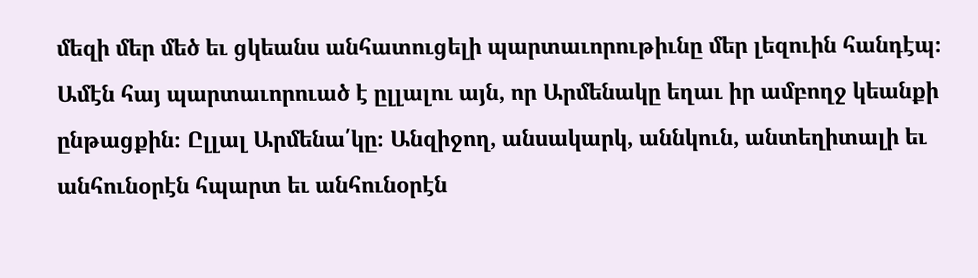մեզի մեր մեծ եւ ցկեանս անհատուցելի պարտաւորութիւնը մեր լեզուին հանդէպ։ Ամէն հայ պարտաւորուած է ըլլալու այն, որ Արմենակը եղաւ իր ամբողջ կեանքի ընթացքին։ Ըլլալ Արմենա՛կը։ Անզիջող, անսակարկ, աննկուն, անտեղիտալի եւ անհունօրէն հպարտ եւ անհունօրէն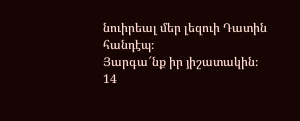նուիրեալ մեր լեզուի Դատին հանդէպ։
Յարգա՜նք իր յիշատակին։
14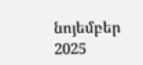նոյեմբեր 2025